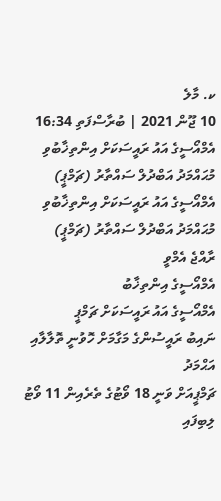ކ. މާލެ
10 ޖޫން 2021 | ބުރާސްފަތި 16:34
އެމްއޯސީގެ އައު ރައީސަކަށް އިންތިޚާބުވި މުޙައްމަދު އަބްދުލް ސައްތާރު (ޗަމްޕީ)
އެމްއޯސީގެ އައު ރައީސަކަށް އިންތިޚާބުވި މުޙައްމަދު އަބްދުލް ސައްތާރު (ޗަމްޕީ)
ރާއްޖެ އެމްވީ
އެމްއޯސީގެ އިންތިޚާބު
އެމްއޯސީގެ އައު ރައީސަކަށް ޗަމްޕީ
ނައިބު ރައީސުންގެ މަގާމަށް ހޮވުނީ ތޮލާލާއި އަޙްމަދު
ޗަމްޕީއަށް ވަނީ 18 ވޯޓުގެ ތެރެއިން 11 ވޯޓު ލިބިފައި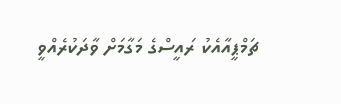ޗަމްޕީއާއެކު ރައީސްގެ މަގާމަށް ވާދަކުރެއްވީ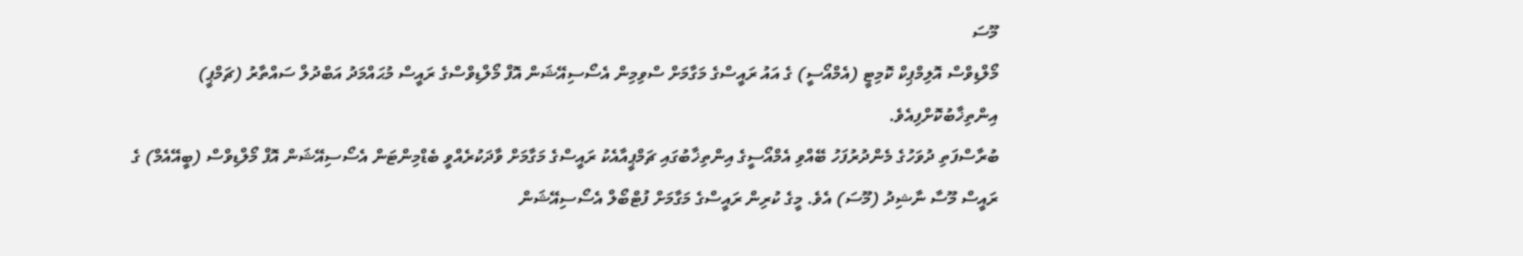މޫސަ
މޯލްޑިވްސް އޮލިމްޕިކް ކޮމިޓީ (އެމްއޯސީ) ގެ އައު ރައީސްގެ މަގާމަށް ސްވިމިން އެސޯސިއޭޝަން އޮފް މޯލްޑިވްސްގެ ރައީސް މުޙައްމަދު އަބްދުލް ސައްތާރު (ޗަމްޕީ) އިންތިޚާބުކޮށްފިއެވެ.
ބުރާސްފަތި ދުވަހުގެ މެންދުރުފަހު ބޭއްވި އެމްއޯސީގެ އިންތިޚާބުގައި ޗަމްޕީއާއެކު ރައީސްގެ މަގާމަށް ވާދަކުރެއްވީ ބެޑްމިންޓަން އެސޯސިއޭޝަން އޮފް މޯލްޑިވްސް (ބީއޭއެމް) ގެ ރައީސް މޫސާ ނާޝިދު (މޫސަ) އެވެ. މީގެ ކުރިން ރައީސްގެ މަގާމަށް ފުޓްބޯލް އެސޯސިއޭޝަން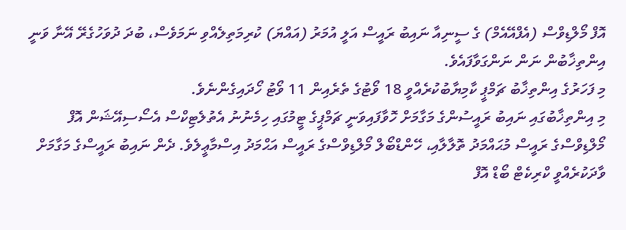އޮފް މޯލްޑިވްސް (އެފްއޭއެމް) ގެ ސީނިއާ ނައިބު ރައީސް އަލީ އުމަރު (އައްޔަ) ކުރިމަތިލެއްވި ނަމަވެސް، ބުދަ ދުވަހުގެރޭ އޭނާ ވަނީ އިންތިޚާބުން ނަން ނަންގަވާފައެވެ.
މި ފަހަރުގެ އިންތިޚާބު ޗަމްޕީ ކާމިޔާބުކުރެއްވީ 18 ވޯޓުގެ ތެރެއިން 11 ވޯޓު ހޯދައިގެންނެވެ.
މި އިންތިޚާބުގައި ނައިބު ރައީސުންގެ މަގާމަށް ހޮވާފައިވަނީ ޗަމްޕީގެ ޓީމުގައި ހިމެނުނު އެތުލެޓިކްސް އެސޯސިއޭޝަން އޮފް މޯލްޑިވްސްގެ ރައީސް މުޙައްމަދު ތޮލާލާއި، ހޭންޑްބޯލް މޯލްޑިވްސްގެ ރައީސް އަޙްމަދު އިސްމާޢީލެވެ. ދެން ނައިބު ރައީސްގެ މަގާމަށް ވާދަކުރެއްވީ ކްރިކެޓް ބޯޑް އޮފް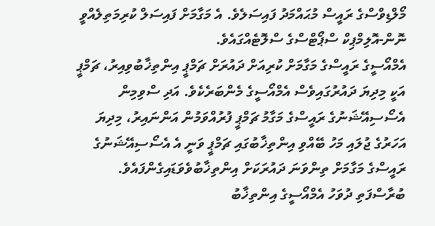މޯލްޑިވްސްގެ ރައީސް މުޙައްމަދު ފައިސަލެވެ. އެ މަގާމަށް ފައިސަލް ކުރިމަތިލެއްވީ ނޮން-އޮލިމްޕިކް ސްޕޯޓްސްގެ ސްލޮޓެއްގައެވެ.
އެމްއޯސީގެ ރައީސްގެ މަގާމަށް ކުރިއަށް ދައުރަށް ޗަމްޕީ އިންތިޚާބުވިއިރު، ޗަމްޕީ އަކީ މިދިޔަ ދައުރުގައިވެސް އެމްއޯސީގެ މެންބަރެކެވެ. އަދި ސްވިމިން އެސޯސިއޭޝަނުގެ ރައީސްގެ މަގާމު ޗަމްޕީ ފުރުއްވަމުން އަންނައިރު، މިދިޔަ އަހަރުގެ ޖުލައި މަހު ބޭއްވި އިންތިޚާބުގައި ޗަމްޕީ ވަނީ އެ އެސޯސިއޭޝަނުގެ ރައީސްގެ މަގާމަށް ތިންވަނަ ދައުރަކަށް އިންތިޚާބުވެވަޑައިގެންފައެވެ.
ބުރާސްފަތި ދުވަހު އެމްއޯސީގެ އިންތިޚާބު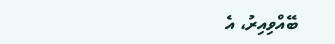ބޭއްވިއިރު، އެ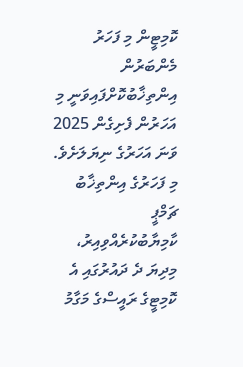ކޮމިޓީން މި ފަހަރު މެންބަރުން އިންތިޚާބުކޮށްފައިވަނީ މި އަހަރުން ފެށިގެން 2025 ވަނަ އަހަރުގެ ނިޔަލަށެވެ. މި ފަހަރުގެ އިންތިޚާބު ޗަމްޕީ ކާމިޔާބުކުރެއްވިއިރު، މިދިޔަ ދެ ދައުރުގައި އެ ކޮމިޓީގެ ރައީސްގެ މަގާމު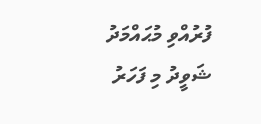ފުރުއްވި މުޙައްމަދު ޝަވީދު މި ފަހަރު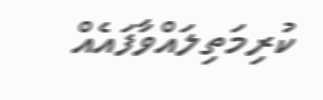ކުރިމަތިލައްވާފައެއް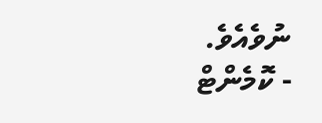ނުވެއެވެ.
- ކޮމެންޓް